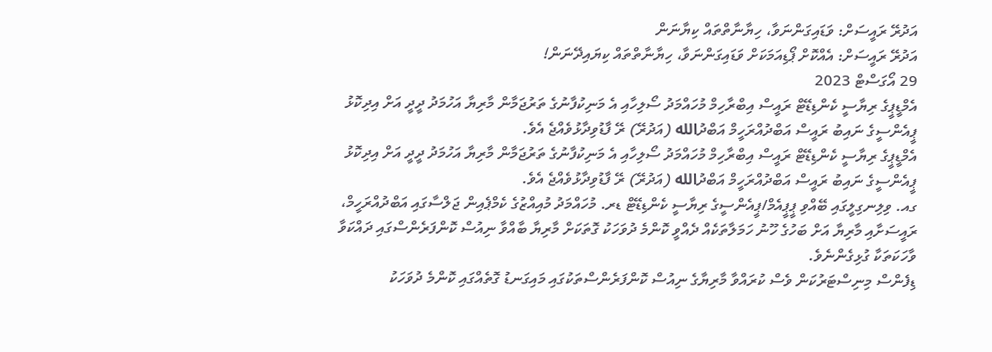އަދުރޭ ރައީސަށް: ވަޑައިގަންނަވާ، ހިޔާނާތްތައް ކިޔާނަން
އަދުރޭ ރައީސަށް: އެއްކޮށް ޕޯޑިއަމަކަށް ވަޑައިގަންނަވާ، ހިޔާނާތްތައް ކިޔައިދޭނަން!
29 އޯގަސްޓް 2023
އެމްޑީޕީގެ ރިޔާސީ ކެންޑިޑޭޓް ރައީސް އިބްރާހިމް މުހައްމަދު ސޯލިހާއި އެ މަނިކުފާނުގެ ތަރުޖަމާން މާރިޔާ އަހުމަދު ދީދީ އަށް އިދިކޮޅު ޕީއެންސީގެ ނައިބު ރައީސް އަބްދުއްރަހީމް އަބްދުالله (އަދުރޭ) ރޭ ފާޑުވިދާޅުވެއްޖެ އެވެ.
އެމްޑީޕީގެ ރިޔާސީ ކެންޑިޑޭޓް ރައީސް އިބްރާހިމް މުހައްމަދު ސޯލިހާއި އެ މަނިކުފާނުގެ ތަރުޖަމާން މާރިޔާ އަހުމަދު ދީދީ އަށް އިދިކޮޅު ޕީއެންސީގެ ނައިބު ރައީސް އަބްދުއްރަހީމް އަބްދުالله (އަދުރޭ) ރޭ ފާޑުވިދާޅުވެއްޖެ އެވެ.
ގއ. ވިލިނގިލީގައި ބޭއްވި ޕީޕީއެމް/ޕީއެންސީގެ ރިޔާސީ ކެންޑިޑޭޓް ޑރ. މުހައްމަދު މުއިއްޒުގެ ކެމްޕެއިން ޖަލްސާގައި އަބްދުއްރަހީމް، ރައީސަށާއި މާރިޔާ އަށް ބަހުގެ ހޫނު ހަމަލާތަކެއް ދެއްވީ ކޮންމެ ދުވަހަކު ގޮތަކަށް މާރިޔާ ބާއްވާ ނިއުސް ކޮންފަރެންސްގައި ދައްކަވާ ވާހަކަތަކާ ގުޅިގެންނެވެ.
ޑިފެންސް މިނިސްޓަރުކަން ވެސް ކުރައްވާ މާރިޔާގެ ނިއުސް ކޮންފަރެންސްތަކުގައި މައިގަނޑު ގޮތެއްގައި ކޮންމެ ދުވަހަކު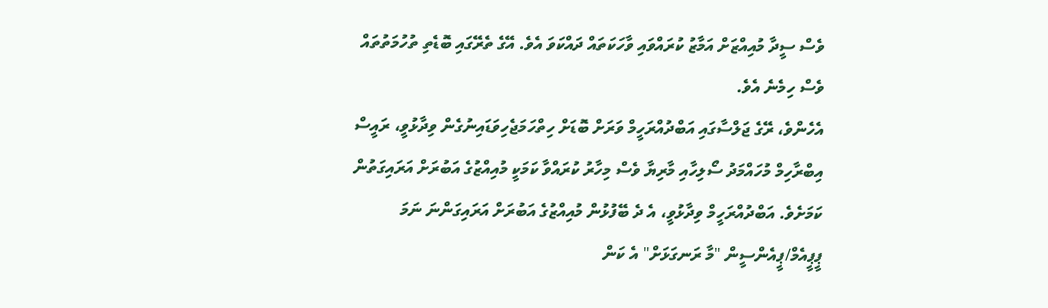ވެސް ސީދާ މުއިއްޒަށް އަމާޒު ކުރައްވައި ވާހަކަތައް ދައްކަވަ އެވެ. އޭގެ ތެރޭގައި ބޮޑެތި ތުހުމަތުތައް ވެސް ހިމެނެ އެވެ.
އެހެންވެ، ރޭގެ ޖަލްސާގައި އަބްދުއްރަހީމް ވަރަށް ބޮޑަށް ހިތްހަމަޖެހިވަޑައިނުގެން ވިދާޅުވީ، ރައީސް އިބްރާހިމް މުހައްމަދު ސޯލިހާއި މާރިޔާ ވެސް މިހާރު ކުރައްވާ ކަމަކީ މުއިއްޒުގެ އަބުރަށް އަރައިގަތުން ކަމަށެވެ. އަބްދުއްރަހީމް ވިދާޅުވީ، އެ ދެ ބޭފުޅުން މުއިއްޒުގެ އަބުރަށް އަރައިގަންނަ ނަމަ ޕީޕީއެމް/ޕީއެންސީން "މާ ރަނގަޅަށް" އެ ކަން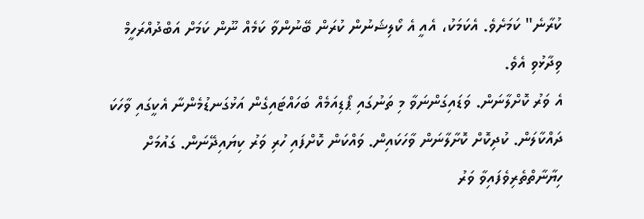ކުރާނެ" ކަމަށެވެ. އެކަމަކު، އެއީ އެ ކޯލިޝަނުން ކުރަން ބޭނުންވާ ކަމެއް ނޫން ކަމަށް އަބްދުއްރަހީމް ވިދާޅުވި އެވެ.
އެ ވަރު ކޮށްލާނަން. ވަޑައިގަންނަވާ މި ތަނުގައި ޕޯޑިއަމެއް ބަހައްޓައިގެން އަޅުގަނޑުމެންނާ އެކީގައި ވާހަކަ ދައްކާލަން. ކުދިކޮށް ކޮށާލާނަން ވާހަކައިން. ވައްކަން ކޮށްފައި ހުރި ވަރު ކިޔައިދޭނަން. ގައުމަށް ހިޔާނާތްތެރިވެފައިވާ ވަރު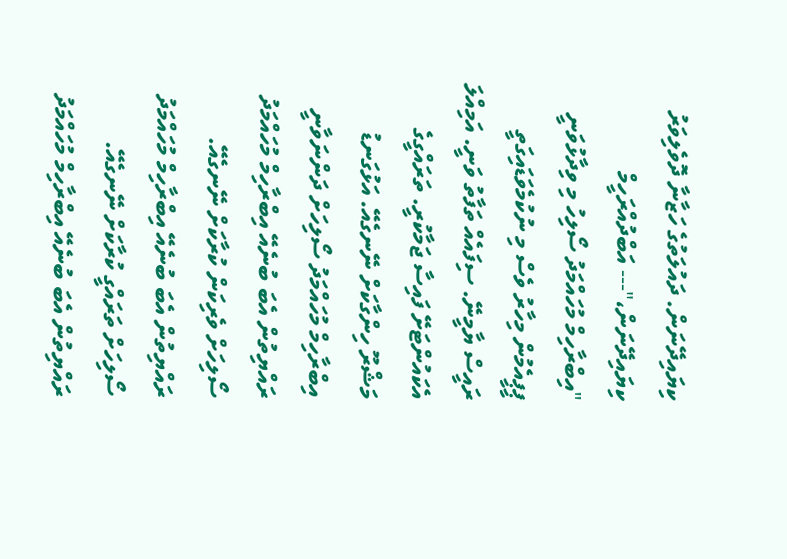ކިޔައިދޭނަން. ދައުލަތުގެ ހަޒާނާ ދޮވެލިވަރު ކިޔައިދޭނަން،"--- އަބްދުއްރަހީމް
"އިބްރާހިމް މުހައްމަދު ސޯލިހު މި ވިދާޅުވަނީ ޕީޕީއެމުން މިހާރު ވެސް މި ނުކުމެވަޑައިގަތީ ރައީސް ޔާމީނޭ. ސިފައެއް ތަފާތު ވަނީ. އަމިއްލަ އެކައުންޓަށޭ ފައިސާ ޖަމާކުރީ. ތަރައްގީގެ މަޝްރޫ ހިންގާކަށް ނޭނގެއޭ. އަޅުގަނޑު އިބްރާހިމް މުހައްމަދު ސޯލިހަށް ދަންނަވާނީ ރައްޔިތުން އެބަ ބުނެއޭ އިބްރާހިމް މުހައްމަދު ސޯލިހަށް ވެރިކަން ކުރާކަށް ނޭނގެއޭ. ރައްޔިތުން އެބަ ބުނެއޭ އިބްރާހިމް މުހައްމަދު ސޯލިހަށް ތަރައްގީ ކުރާކަށް ނޭނގެއޭ. ރައްޔިތުން އެބަ ބުނެއޭ އިބްރާހިމް މުހައްމަދު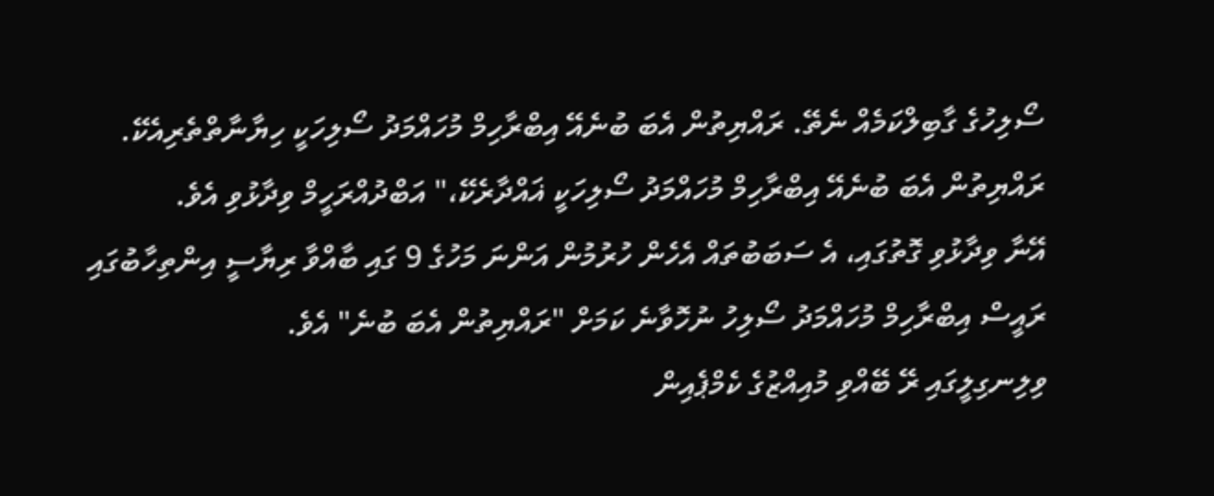ސޯލިހުގެ ގާބިލްކަމެއް ނެތޭ. ރައްޔިތުން އެބަ ބުނެއޭ އިބްރާހިމް މުހައްމަދު ސޯލިހަކީ ހިޔާނާތްތެރިއެކޭ. ރައްޔިތުން އެބަ ބުނެއޭ އިބްރާހިމް މުހައްމަދު ސޯލިހަކީ ޣައްދާރެކޭ،" އަބްދުއްރަހީމް ވިދާޅުވި އެވެ.
އޭނާ ވިދާޅުވި ގޮތުގައި، އެ ސަބަބުތައް އެހެން ހުރުމުން އަންނަ މަހުގެ 9 ގައި ބާއްވާ ރިޔާސީ އިންތިހާބުގައި ރައީސް އިބްރާހިމް މުހައްމަދު ސޯލިހު ނުހޮވާނެ ކަމަށް "ރައްޔިތުން އެބަ ބުނެ" އެވެ.
ވިލިނގިލީގައި ރޭ ބޭއްވި މުއިއްޒުގެ ކެމްޕެއިން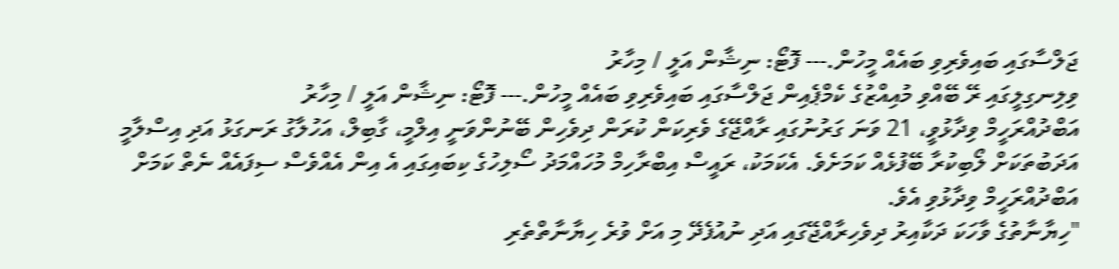ޖަލްސާގައި ބައިވެރިވި ބައެއް މީހުން.--- ފޮޓޯ: ނިޝާން އަލީ / މިހާރު
ވިލިނގިލީގައި ރޭ ބޭއްވި މުއިއްޒުގެ ކެމްޕެއިން ޖަލްސާގައި ބައިވެރިވި ބައެއް މީހުން.--- ފޮޓޯ: ނިޝާން އަލީ / މިހާރު
އަބްދުއްރަހީމް ވިދާޅުވީ، 21 ވަނަ ގަރުނުގައި ރާއްޖޭގެ ވެރިކަން ކުރަން ދިވެހިން ބޭނުންވަނީ އިލްމީ، ގާބިލް، އަހުލާގު ރަނގަޅު އަދި އިސްލާމީ އަދަބުތަކަށް ލޯބިކުރާ ބޭފުޅެއް ކަމަށެވެ. އެކަމަކު، ރައީސް އިބްރާހިމް މުހައްމަދު ސޯލިހުގެ ކިބައިގައި އެ އިން އެއްވެސް ސިފައެއް ނެތް ކަމަށް އަބްދުއްރަހީމް ވިދާޅުވި އެވެ.
"ހިޔާނާތުގެ ވާހަކަ ދަކާއިރު ދިވެހިރާއްޖޭގައި އަދި ނުއުފެދޭ މި އަށް ވުރެ ހިޔާނާތްތެރި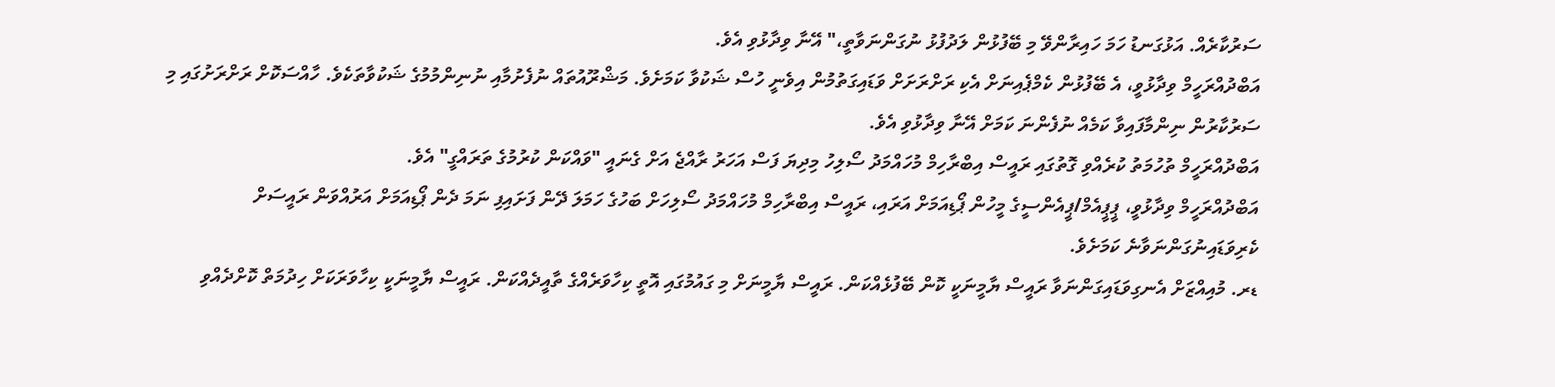ސަރުކާރެއް. އަޅުގަނޑު ހަމަ ހައިރާންވޭ މި ބޭފުޅުން ލަދުފުޅު ނުގަންނަވާތީ،" އޭނާ ވިދާޅުވި އެވެ.
އަބްދުއްރަހީމް ވިދާޅުވީ، އެ ބޭފުޅުން ކެމްޕެއިނަށް އެކި ރަށްރަށަށް ވަޑައިގަތުމުން އިވެނީ ހުސް ޝަކުވާ ކަމަށެވެ. މަޝްރޫއުތައް ނުފެށުމާއި ނުނިންމުމުގެ ޝަކުވާތަކެވެ. ހާއްސަކޮށް ރަށްރަށުގައި މި ސަރުކާރުން ނިންމާފައިވާ ކަމެއް ނުފެންނަ ކަމަށް އޭނާ ވިދާޅުވި އެވެ.
އަބްދުއްރަހީމް ތުހުމަތު ކުރެއްވި ގޮތުގައި ރައީސް އިބްރާހިމް މުހައްމަދު ސޯލިހު މިދިޔަ ފަސް އަހަރު ރާއްޖެ އަށް ގެނައީ "ވައްކަން ކުރުމުގެ ތަރައްގީ" އެވެ.
އަބްދުއްރަހީމް ވިދާޅުވީ، ޕީޕީއެމް/ޕީއެންސީގެ މީހުން ޕޯޑިއަމަށް އަރައި، ރައީސް އިބްރާހިމް މުހައްމަދު ސޯލިހަށް ބަހުގެ ހަމަލަ ދޭން ފަށައިފި ނަމަ ދެން ޕޯޑިއަމަށް އަރުއްވަން ރައީސަށް ކެރިވަޑައިނުގަންނަވާނެ ކަމަށެވެ.
ޑރ. މުއިއްޒަށް އެނގިވަޑައިގަންނަވާ ރައީސް ޔާމީނަކީ ކޮން ބޭފުޅެއްކަން. ރައީސް ޔާމީނަށް މި ގައުމުގައި އޮތީ ކިހާވަރެއްގެ ތާއީދެއްކަން. ރައީސް ޔާމީނަކީ ކިހާވަރަކަށް ހިދުމަތް ކޮށްދެއްވި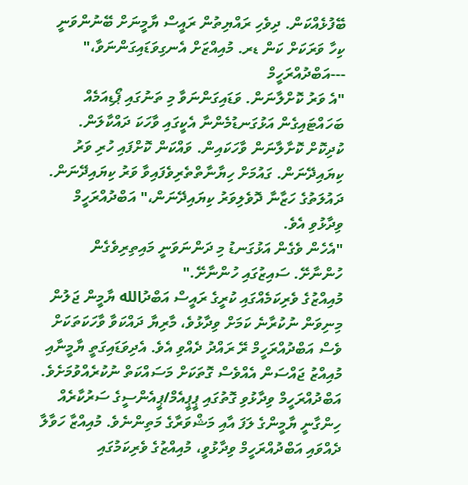ބޭފުޅެއްކަން. ދިވެހި ރައްޔިތުން ރައީސް ޔާމީނަށް ބޭނުންވަނީ ކިހާ ވަރަކަށް ކަން ޑރ. މުއިއްޒަށް އެނގިވަޑައިގަންނަވާ،" ---އަބްދުއްރަހީމް
"އެ ވަރު ކޮށްލާނަން. ވަޑައިގަންނަވާ މި ތަނުގައި ޕޯޑިއަމެއް ބަހައްޓައިގެން އަޅުގަނޑުމެންނާ އެކީގައި ވާހަކަ ދައްކާލަން. ކުދިކޮށް ކޮށާލާނަން ވާހަކައިން. ވައްކަން ކޮށްފައި ހުރި ވަރު ކިޔައިދޭނަން. ގައުމަށް ހިޔާނާތްތެރިވެފައިވާ ވަރު ކިޔައިދޭނަން. ދައުލަތުގެ ހަޒާނާ ދޮވެލިވަރު ކިޔައިދޭނަން،" އަބްދުއްރަހީމް ވިދާޅުވި އެވެ.
"އެހެން ވެގެން އަޅުގަނޑު މި ދަންނަވަނީ މައިތިރިވެގެން ހުންނާށޭ. ސައިޒުގައި ހުންނާށޭ."
މުއިއްޒުގެ ވެރިކަމެއްގައި ކުރީގެ ރައީސް އަބްދުالله ޔާމީން ޖަލުން މިނިވަން ނުކުރާނެ ކަމަށް ވިދާޅުވެ، މާރިޔާ ދައްކަވާ ވާހަކަތަކަށް ވެސް އަބްދުއްރަހީމް ރޭ ރައްދު ދެއްވި އެވެ. އެދިވަޑައިގަތީ ޔާމީނާއި މުއިއްޒު ޖައްސަން އެއްވެސް ގޮތަކަށް މަސައްކަތް ނުކުރެއްވުމަށެވެ.
އަބްދުއްރަހީމް ވިދާޅުވި ގޮތުގައި ޕީޕީއެމް/ޕީއެންސީގެ ސަރުކާރެއް ހިންގާނީ ޔާމީންގެ ލަފަ އާއި މަޝްވަރާގެ މަތިންނެވެ. މުއިއްޒާ ހަވާލާ ދެއްވައި އަބްދުއްރަހީމް ވިދާޅުވީ، މުއިއްޒުގެ ވެރިކަމުގައި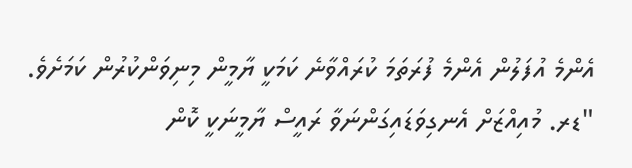އެންމެ އުފަލުން އެންމެ ފުރަތަމަ ކުރައްވާނެ ކަމަކީ ޔާމީން މިނިވަންކުރުން ކަމަށެވެ.
"ޑރ. މުއިއްޒަށް އެނގިވަޑައިގަންނަވާ ރައީސް ޔާމީނަކީ ކޮން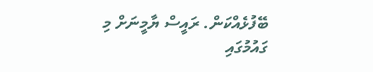ބޭފުޅެއްކަން. ރައީސް ޔާމީނަށް މި ގައުމުގައި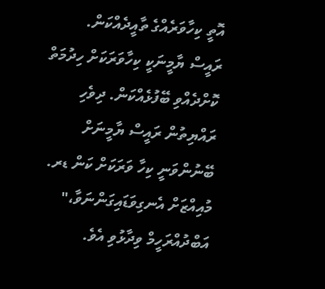އޮތީ ކިހާވަރެއްގެ ތާއީދެއްކަން. ރައީސް ޔާމީނަކީ ކިހާވަރަކަށް ހިދުމަތް ކޮށްދެއްވި ބޭފުޅެއްކަން. ދިވެހި ރައްޔިތުން ރައީސް ޔާމީނަށް ބޭނުންވަނީ ކިހާ ވަރަކަށް ކަން ޑރ. މުއިއްޒަށް އެނގިވަޑައިގަންނަވާ،" އަބްދުއްރަހީމް ވިދާޅުވި އެވެ.